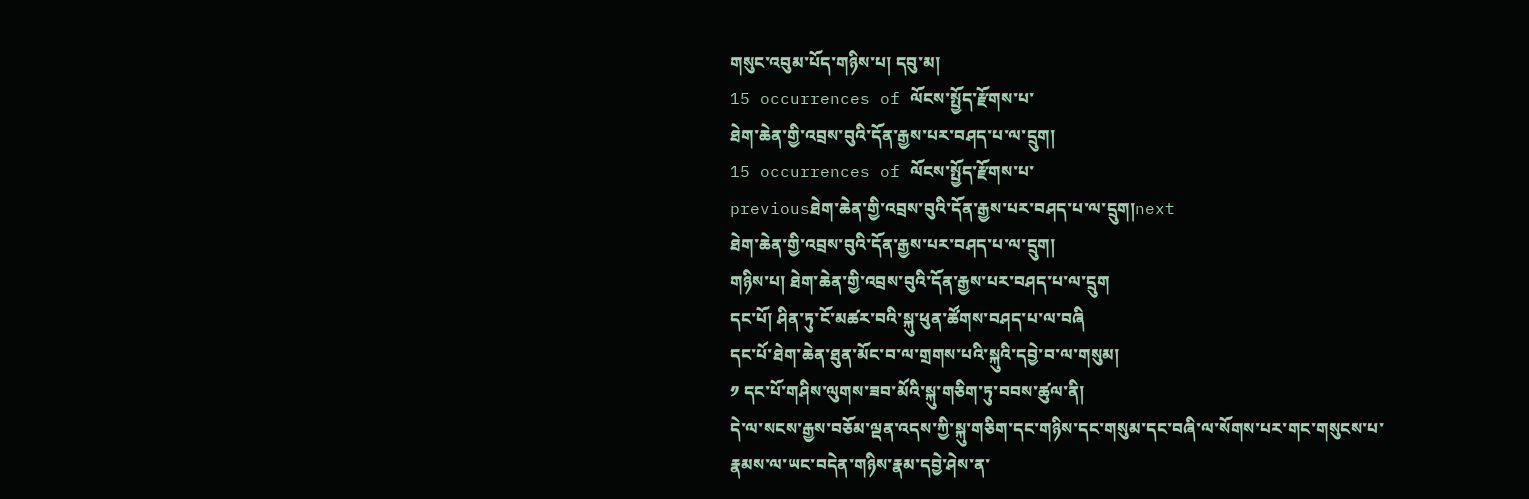གསུང་འབུམ་པོད་གཉིས་པ། དབུ་མ།
15 occurrences of ལོངས་སྤྱོད་རྫོགས་པ་
ཐེག་ཆེན་གྱི་འབྲས་བུའི་དོན་རྒྱས་པར་བཤད་པ་ལ་དྲུག།
15 occurrences of ལོངས་སྤྱོད་རྫོགས་པ་
previousཐེག་ཆེན་གྱི་འབྲས་བུའི་དོན་རྒྱས་པར་བཤད་པ་ལ་དྲུག།next
ཐེག་ཆེན་གྱི་འབྲས་བུའི་དོན་རྒྱས་པར་བཤད་པ་ལ་དྲུག།
གཉིས་པ། ཐེག་ཆེན་གྱི་འབྲས་བུའི་དོན་རྒྱས་པར་བཤད་པ་ལ་དྲུག
དང་པོ། ཤིན་ཏུ་ངོ་མཚར་བའི་སྐུ་ཕུན་ཚོགས་བཤད་པ་ལ་བཞི
དང་པོ་ཐེག་ཆེན་ཐུན་མོང་བ་ལ་གྲགས་པའི་སྐུའི་དབྱེ་བ་ལ་གསུམ།
༡ དང་པོ་གཤིས་ལུགས་ཟབ་མོའི་སྐུ་གཅིག་ཏུ་བབས་ཚུལ་ནི།
དེ་ལ་སངས་རྒྱས་བཅོམ་ལྡན་འདས་ཀྱི་སྐུ་གཅིག་དང་གཉིས་དང་གསུམ་དང་བཞི་ལ་སོགས་པར་གང་གསུངས་པ་རྣམས་ལ་ཡང་བདེན་གཉིས་རྣམ་དབྱེ་ཤེས་ན་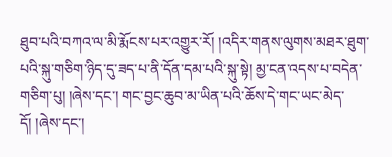ཐུབ་པའི་བཀའ་ལ་མི་རྨོངས་པར་འགྱུར་རོ། །འདིར་གནས་ལུགས་མཐར་ཐུག་པའི་སྐུ་གཅིག་ཉིད་དུ་ཟད་པ་ནི་དོན་དམ་པའི་སྐུ་སྟེ། མྱ་ངན་འདས་པ་བདེན་གཅིག་པུ། །ཞེས་དང་། གང་བྱང་ཆུབ་མ་ཡིན་པའི་ཆོས་དེ་གང་ཡང་མེད་དོ། །ཞེས་དང་།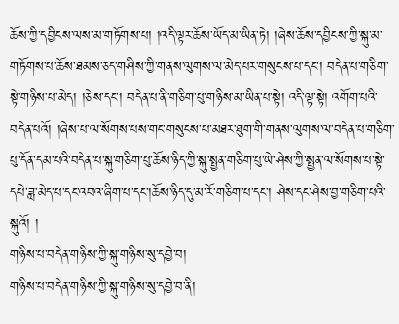ཆོས་ཀྱི་དབྱིངས་ལས་མ་གཏོགས་པ། །འདི་ལྟར་ཆོས་ཡོད་མ་ཡིན་ཏེ། །ཞེས་ཆོས་དབྱིངས་ཀྱི་སྐུ་མ་གཏོགས་པ་ཆོས་ཐམས་ཅད་གཤིས་ཀྱི་གནས་ལུགས་ལ་མེད་པར་གསུངས་པ་དང་། བདེན་པ་གཅིག་སྟེ་གཉིས་པ་མེད། །ཅེས་དང་། བདེན་པ་ནི་གཅིག་པུ་གཉིས་མ་ཡིན་པ་སྟེ། འདི་ལྟ་སྟེ། འགོག་པའི་བདེན་པའོ། །ཞེས་པ་ལ་སོགས་པས་གང་གསུངས་པ་མཐར་ཐུག་གི་གནས་ལུགས་ལ་བདེན་པ་གཅིག་པུ་དོན་དམ་པའི་བདེན་པ་སྐུ་གཅིག་པུ་ཆོས་ཉིད་ཀྱི་སྐུ་སྤྱན་གཅིག་པུ་ཡེ་ཤེས་ཀྱི་སྤྱན་ལ་སོགས་པ་སྟེ་དཔེ་ཟླ་མེད་པ་དང་འབའ་ཞིག་པ་དང་།ཆོས་ཉིད་དུ་མ་རོ་གཅིག་པ་དང་། ཤེས་དང་ཤེས་བྱ་གཅིག་པའི་སྐུའོ། །
གཉིས་པ་བདེན་གཉིས་ཀྱི་སྐུ་གཉིས་སུ་དབྱེ་བ།
གཉིས་པ་བདེན་གཉིས་ཀྱི་སྐུ་གཉིས་སུ་དབྱེ་བ་ནི།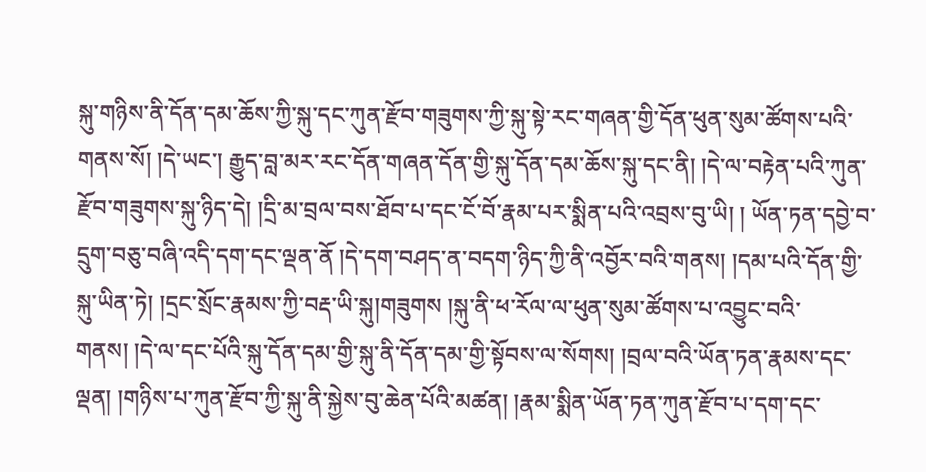སྐུ་གཉིས་ནི་དོན་དམ་ཆོས་ཀྱི་སྐུ་དང་ཀུན་རྫོབ་གཟུགས་ཀྱི་སྐུ་སྟེ་རང་གཞན་གྱི་དོན་ཕུན་སུམ་ཚོགས་པའི་གནས་སོ། །དེ་ཡང་། རྒྱུད་བླ་མར་རང་དོན་གཞན་དོན་གྱི་སྐུ་དོན་དམ་ཆོས་སྐུ་དང་ནི། །དེ་ལ་བརྟེན་པའི་ཀུན་རྫོབ་གཟུགས་སྐུ་ཉིད་དེ། །དྲི་མ་བྲལ་བས་ཐོབ་པ་དང་ངོ་བོ་རྣམ་པར་སྨིན་པའི་འབྲས་བུ་ཡི། ། ཡོན་ཏན་དབྱེ་བ་དྲུག་བཅུ་བཞི་འདི་དག་དང་ལྡན་ནོ །དེ་དག་བཤད་ན་བདག་ཉིད་ཀྱི་ནི་འབྱོར་བའི་གནས། །དམ་པའི་དོན་གྱི་སྐུ་ཡིན་ཏེ། །དྲང་སྲོང་རྣམས་ཀྱི་བརྡ་ཡི་སྐུ།གཟུགས །སྐུ་ནི་ཕ་རོལ་ལ་ཕུན་སུམ་ཚོགས་པ་འབྱུང་བའི་གནས། །དེ་ལ་དང་པོའི་སྐུ་དོན་དམ་གྱི་སྐུ་ནི་དོན་དམ་གྱི་སྟོབས་ལ་སོགས། །བྲལ་བའི་ཡོན་ཏན་རྣམས་དང་ལྡན། །གཉིས་པ་ཀུན་རྫོབ་ཀྱི་སྐུ་ནི་སྐྱེས་བུ་ཆེན་པོའི་མཚན། །རྣམ་སྨིན་ཡོན་ཏན་ཀུན་རྫོབ་པ་དག་དང་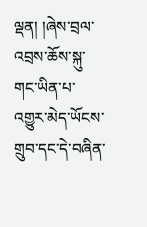ལྡན། །ཞེས་བྲལ་འབྲས་ཆོས་སྐུ་གང་ཡིན་པ་འགྱུར་མེད་ཡོངས་གྲུབ་དང་དེ་བཞིན་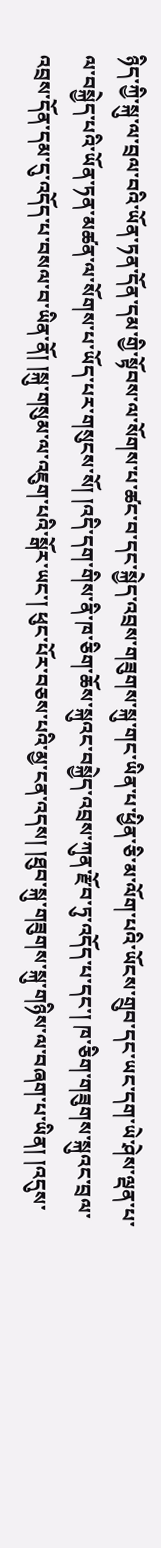ཉིད་ཀྱི་སྐུ་ལ་བྲལ་བའི་ཡོན་ཏན་དོན་དམ་གྱི་སྟོབས་ལ་སོགས་པ་ཚང་བ་དང་སྐྱེད་འབྲས་གཟུགས་སྐུ་གང་ཡིན་པ་ཕྱིན་ཅི་མ་ལོག་པའི་ཡོངས་གྲུབ་དང་ཡང་དག་ཡེ་ཤེས་ལྡན་པ་ལ་བསྐྱེད་པའི་ཡོན་ཏན་མཚན་ལ་སོགས་པ་ཡོད་པར་གསུངས་སོ། །འདི་དག་གིས་ནི་ཁ་ཅིག་ཆོས་སྐུའང་བསྐྱེད་འབྲས་ཀུན་རྫོབ་ཏུ་འདོད་པ་དང་། ཁ་ཅིག་གཟུགས་སྐུའང་བྲལ་འབྲས་དོན་དམ་དུ་འདོད་པ་བསལ་བ་ཡིན་ནོ། །སྐུ་གསུམ་ལ་འཇུག་པའི་སྒོར་ཡང་། ཕུང་པོར་བཅས་པའི་མྱ་ངན་འདས། །ཐུབ་སྐུ་གཟུགས་སྐུ་གཉིས་ལ་བཞག་པ་ཡིན། །འདུས་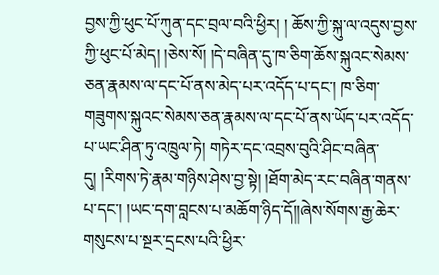བྱས་ཀྱི་ཕུང་པོ་ཀུན་དང་བྲལ་བའི་ཕྱིར། ། ཆོས་ཀྱི་སྐུ་ལ་འདུས་བྱས་ཀྱི་ཕུང་པོ་མེད། །ཅེས་སོ། །དེ་བཞིན་དུ་ཁ་ཅིག་ཆོས་སྐུའང་སེམས་ཅན་རྣམས་ལ་དང་པོ་ནས་མེད་པར་འདོད་པ་དང་། ཁ་ཅིག་གཟུགས་སྐུའང་སེམས་ཅན་རྣམས་ལ་དང་པོ་ནས་ཡོད་པར་འདོད་པ་ཡང་ཤིན་ཏུ་འཁྲུལ་ཏེ། གཏེར་དང་འབྲས་བུའི་ཤིང་བཞིན་དུ། །རིགས་ཏེ་རྣམ་གཉིས་ཤེས་བྱ་སྟེ། །ཐོག་མེད་རང་བཞིན་གནས་པ་དང་། །ཡང་དག་བླངས་པ་མཆོག་ཉིད་དོ།།ཞེས་སོགས་རྒྱ་ཆེར་གསུངས་པ་སྔར་དྲངས་པའི་ཕྱིར་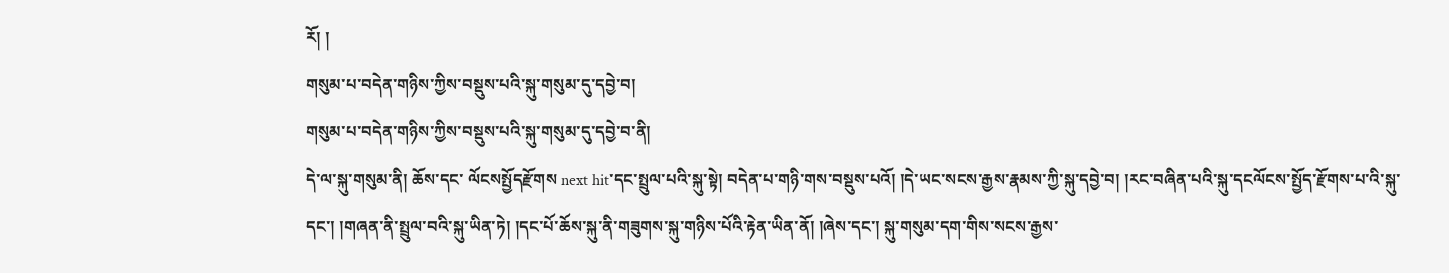རོ། །
གསུམ་པ་བདེན་གཉིས་ཀྱིས་བསྡུས་པའི་སྐུ་གསུམ་དུ་དབྱེ་བ།
གསུམ་པ་བདེན་གཉིས་ཀྱིས་བསྡུས་པའི་སྐུ་གསུམ་དུ་དབྱེ་བ་ནི།
དེ་ལ་སྐུ་གསུམ་ནི། ཆོས་དང་ ལོངསསྤྱོདརྫོགས next hit་དང་སྤྲུལ་པའི་སྐུ་སྟེ། བདེན་པ་གཉི་གས་བསྡུས་པའོ། །དེ་ཡང་སངས་རྒྱས་རྣམས་ཀྱི་སྐུ་དབྱེ་བ། །རང་བཞིན་པའི་སྐུ་དངལོངས་སྤྱོད་རྫོགས་པ་འི་སྐུ་དང་། །གཞན་ནི་སྤྲུལ་བའི་སྐུ་ཡིན་ཏེ། །དང་པོ་ཆོས་སྐུ་ནི་གཟུགས་སྐུ་གཉིས་པོའི་རྟེན་ཡིན་ནོ། །ཞེས་དང་། སྐུ་གསུམ་དག་གིས་སངས་རྒྱས་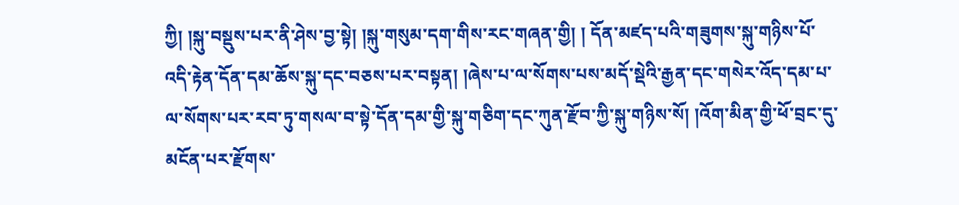ཀྱི། །སྐུ་བསྡུས་པར་ནི་ཤེས་བྱ་སྟེ། །སྐུ་གསུམ་དག་གིས་རང་གཞན་གྱི། ། དོན་མཛད་པའི་གཟུགས་སྐུ་གཉིས་པོ་འདི་རྟེན་དོན་དམ་ཆོས་སྐུ་དང་བཅས་པར་བསྟན། །ཞེས་པ་ལ་སོགས་པས་མདོ་སྡེའི་རྒྱན་དང་གསེར་འོད་དམ་པ་ལ་སོགས་པར་རབ་ཏུ་གསལ་བ་སྟེ་དོན་དམ་གྱི་སྐུ་གཅིག་དང་ཀུན་རྫོབ་ཀྱི་སྐུ་གཉིས་སོ། །འོག་མིན་གྱི་ཕོ་བྲང་དུ་མངོན་པར་རྫོགས་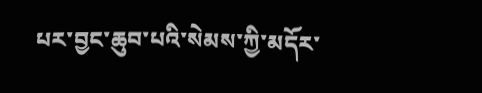པར་བྱང་ཆུབ་པའི་སེམས་ཀྱི་མདོར་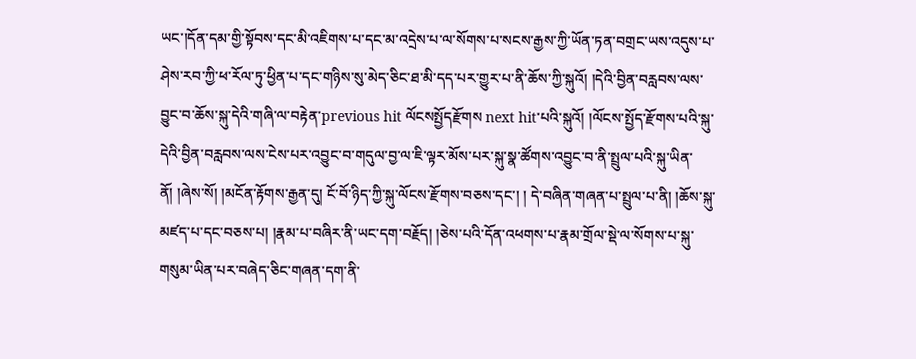ཡང་།དོན་དམ་གྱི་སྟོབས་དང་མི་འཇིགས་པ་དང་མ་འདྲེས་པ་ལ་སོགས་པ་སངས་རྒྱས་ཀྱི་ཡོན་ཏན་བགྲང་ཡས་འདུས་པ་ཤེས་རབ་ཀྱི་ཕ་རོལ་ཏུ་ཕྱིན་པ་དང་གཉིས་སུ་མེད་ཅིང་ཐ་མི་དད་པར་གྱུར་པ་ནི་ཆོས་ཀྱི་སྐུའོ། །དེའི་བྱིན་བརླབས་ལས་བྱུང་བ་ཆོས་སྐུ་དེའི་གཞི་ལ་བརྟེན་previous hit ལོངསསྤྱོདརྫོགས next hit་པའི་སྐུའོ། །ལོངས་སྤྱོད་རྫོགས་པའི་སྐུ་དེའི་བྱིན་བརླབས་ལས་ངེས་པར་འབྱུང་བ་གདུལ་བྱ་ལ་ཇི་ལྟར་མོས་པར་སྐུ་སྣ་ཚོགས་འབྱུང་བ་ནི་སྤྲུལ་པའི་སྐུ་ཡིན་ནོ། །ཞེས་སོ། །མངོན་རྟོགས་རྒྱན་དུ། ངོ་བོ་ཉིད་ཀྱི་སྐུ་ལོངས་རྫོགས་བཅས་དང་། ། དེ་བཞིན་གཞན་པ་སྤྲུལ་པ་ནི། །ཆོས་སྐུ་མཛད་པ་དང་བཅས་པ། །རྣམ་པ་བཞིར་ནི་ཡང་དག་བརྗོད། །ཅེས་པའི་དོན་འཕགས་པ་རྣམ་གྲོལ་སྡེ་ལ་སོགས་པ་སྐུ་གསུམ་ཡིན་པར་བཞེད་ཅིང་གཞན་དག་ནི་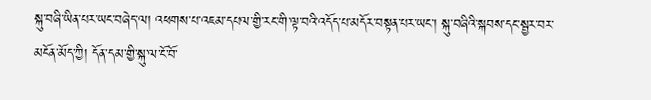སྐུ་བཞི་ཡིན་པར་ཡང་བཞེད་ལ། འཕགས་པ་འཇམ་དཔལ་གྱི་རང་གི་ལྟ་བའི་འདོད་པ་མདོར་བསྟན་པར་ཡང་། སྐུ་བཞིའི་སྐབས་དང་སྦྱར་བར་མངོན་མོད་ཀྱི། དོན་དམ་གྱི་སྐུ་ལ་ངོ་བོ་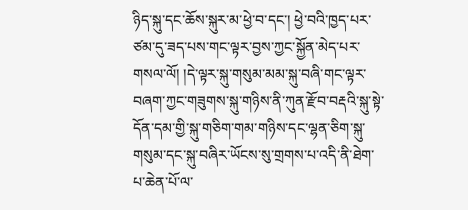ཉིད་སྐུ་དང་ཆོས་སྐུར་མ་ཕྱེ་བ་དང་། ཕྱེ་བའི་ཁྱད་པར་ཙམ་དུ་ཟད་པས་གང་ལྟར་བྱས་ཀྱང་སྐྱོན་མེད་པར་གསལ་ལོ། །དེ་ལྟར་སྐུ་གསུམ་མམ་སྐུ་བཞི་གང་ལྟར་བཞག་ཀྱང་གཟུགས་སྐུ་གཉིས་ནི་ཀུན་རྫོབ་བརྡའི་སྐུ་སྟེ་དོན་དམ་གྱི་སྐུ་གཅིག་གམ་གཉིས་དང་ལྷན་ཅིག་སྐུ་གསུམ་དང་སྐུ་བཞིར་ཡོངས་སུ་གྲགས་པ་འདི་ནི་ཐེག་པ་ཆེན་པོ་ལ་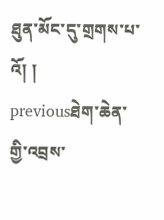ཐུན་མོང་དུ་གྲགས་པ་འོ། །
previousཐེག་ཆེན་གྱི་འབྲས་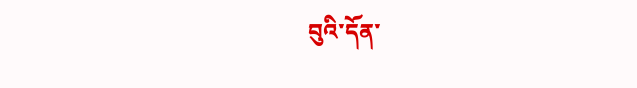བུའི་དོན་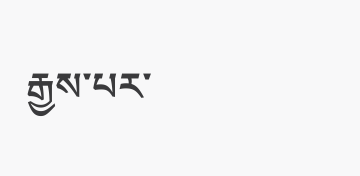རྒྱས་པར་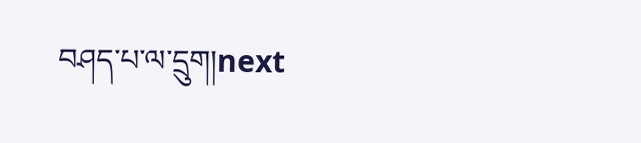བཤད་པ་ལ་དྲུག།next